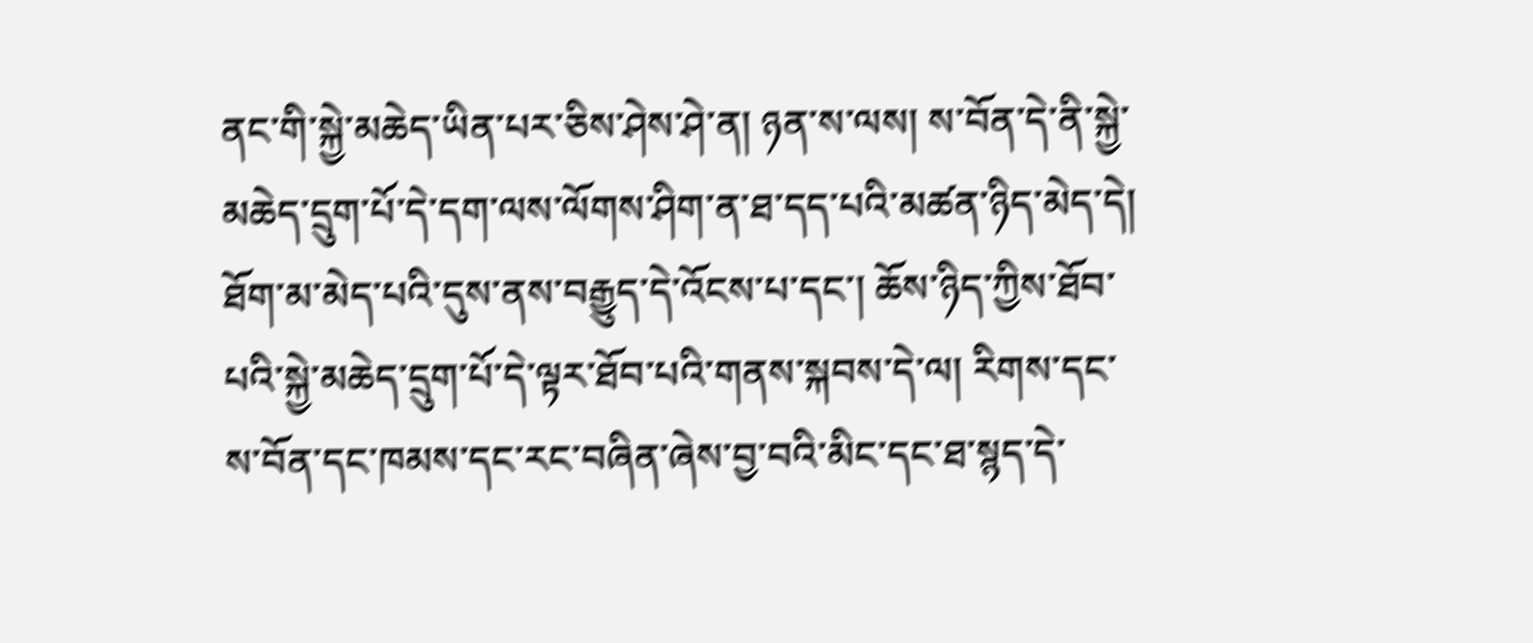ནང་གི་སྐྱེ་མཆེད་ཡིན་པར་ཅིས་ཤེས་ཤེ་ན། ཉན་ས་ལས། ས་བོན་དེ་ནི་སྐྱེ་མཆེད་དྲུག་པོ་དེ་དག་ལས་ལོགས་ཤིག་ན་ཐ་དད་པའི་མཚན་ཉིད་མེད་དེ། ཐོག་མ་མེད་པའི་དུས་ནས་བརྒྱུད་དེ་འོངས་པ་དང་། ཆོས་ཉིད་ཀྱིས་ཐོབ་ པའི་སྐྱེ་མཆེད་དྲུག་པོ་དེ་ལྟར་ཐོབ་པའི་གནས་སྐབས་དེ་ལ། རིགས་དང་ས་བོན་དང་ཁམས་དང་རང་བཞིན་ཞེས་བྱ་བའི་མིང་དང་ཐ་སྙད་དེ་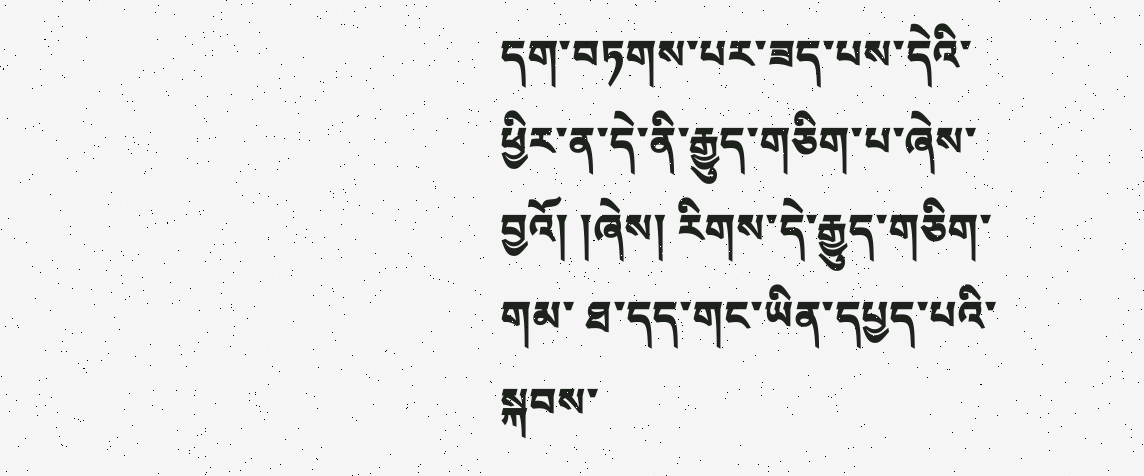དག་བཏགས་པར་ཟད་པས་དེའི་ཕྱིར་ན་དེ་ནི་རྒྱུད་གཅིག་པ་ཞེས་བྱའོ། །ཞེས། རིགས་དེ་རྒྱུད་གཅིག་གམ་ ཐ་དད་གང་ཡིན་དཔྱད་པའི་སྐབས་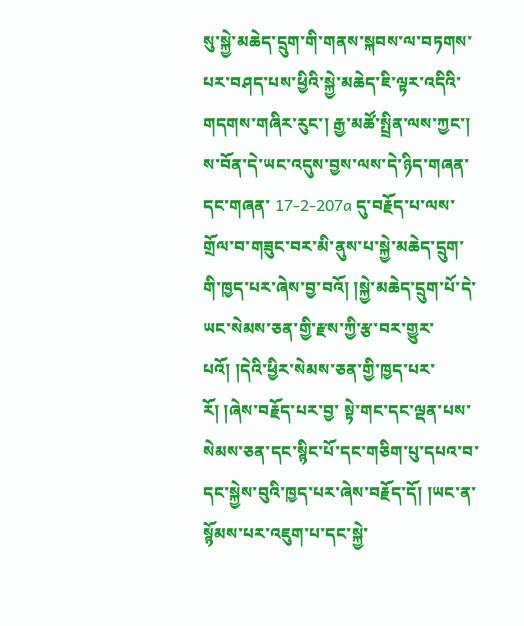སུ་སྐྱེ་མཆེད་དྲུག་གི་གནས་སྐབས་ལ་བཏགས་པར་བཤད་པས་ཕྱིའི་སྐྱེ་མཆེད་ཇི་ལྟར་འདིའི་གདགས་གཞིར་རུང་། རྒྱ་མཚོ་སྤྲིན་ལས་ཀྱང་། ས་བོན་དེ་ཡང་འདུས་བྱས་ལས་དེ་ཉིད་གཞན་དང་གཞན་ 17-2-207a དུ་བརྗོད་པ་ལས་གྲོལ་བ་གཟུང་བར་མི་ནུས་པ་སྐྱེ་མཆེད་དྲུག་གི་ཁྱད་པར་ཞེས་བྱ་བའོ། །སྐྱེ་མཆེད་དྲུག་པོ་དེ་ཡང་སེམས་ཅན་གྱི་རྫས་ཀྱི་རྩ་བར་གྱུར་པའོ། །དེའི་ཕྱིར་སེམས་ཅན་གྱི་ཁྱད་པར་རོ། །ཞེས་བརྗོད་པར་བྱ་ སྟེ་གང་དང་ལྡན་པས་སེམས་ཅན་དང་སྙིང་པོ་དང་གཅིག་པུ་དཔའ་བ་དང་སྐྱེས་བུའི་ཁྱད་པར་ཞེས་བརྗོད་དོ། །ཡང་ན་སྙོམས་པར་འཇུག་པ་དང་སྐྱེ་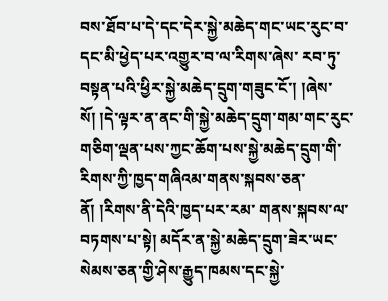བས་ཐོབ་པ་དེ་དང་དེར་སྐྱེ་མཆེད་གང་ཡང་རུང་བ་དང་མི་ཕྱེད་པར་འགྱུར་བ་ལ་རིགས་ཞེས་ རབ་ཏུ་བསྟན་པའི་ཕྱིར་སྐྱེ་མཆེད་དྲུག་གཟུང་ངོ་། །ཞེས་སོ། །དེ་ལྟར་ན་ནང་གི་སྐྱེ་མཆེད་དྲུག་གམ་གང་རུང་གཅིག་ལྡན་པས་ཀྱང་ཆོག་པས་སྐྱེ་མཆེད་དྲུག་གི་རིགས་ཀྱི་ཁྱད་གཞིའམ་གནས་སྐབས་ཅན་ནོ། །རིགས་ནི་དེའི་ཁྱད་པར་རམ་ གནས་སྐབས་ལ་བཏགས་པ་སྟེ། མདོར་ན་སྐྱེ་མཆེད་དྲུག་ཟེར་ཡང་སེམས་ཅན་གྱི་ཤེས་རྒྱུད་ཁམས་དང་སྐྱེ་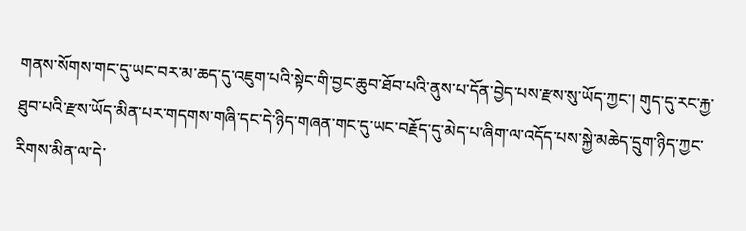གནས་སོགས་གང་དུ་ཡང་བར་མ་ཆད་དུ་འཇུག་པའི་སྟེང་གི་བྱང་ཆུབ་ཐོབ་པའི་ནུས་པ་དོན་བྱེད་པས་རྫས་སུ་ཡོད་ཀྱང་། གུད་དུ་རང་རྐྱ་ཐུབ་པའི་རྫས་ཡོད་མིན་པར་གདགས་གཞི་དང་དེ་ཉིད་གཞན་གང་དུ་ཡང་བརྗོད་དུ་མེད་པ་ཞིག་ལ་འདོད་པས་སྐྱེ་མཆེད་དྲུག་ཉིད་ཀྱང་རིགས་མིན་ལ་དེ་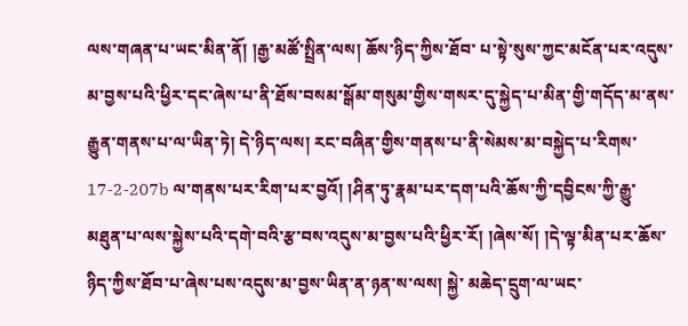ལས་གཞན་པ་ཡང་མིན་ནོ། །རྒྱ་མཚོ་སྤྲིན་ལས། ཆོས་ཉིད་ཀྱིས་ཐོབ་ པ་སྟེ་སུས་ཀྱང་མངོན་པར་འདུས་མ་བྱས་པའི་ཕྱིར་དང་ཞེས་པ་ནི་ཐོས་བསམ་སྒོམ་གསུམ་གྱིས་གསར་དུ་སྐྱེད་པ་མིན་གྱི་གདོད་མ་ནས་རྒྱུན་གནས་པ་ལ་ཡིན་ཏེ། དེ་ཉིད་ལས། རང་བཞིན་གྱིས་གནས་པ་ནི་སེམས་མ་བསྐྱེད་པ་རིགས་ 17-2-207b ལ་གནས་པར་རིག་པར་བྱའོ། །ཤིན་ཏུ་རྣམ་པར་དག་པའི་ཆོས་ཀྱི་དབྱིངས་ཀྱི་རྒྱུ་མཐུན་པ་ལས་སྐྱེས་པའི་དགེ་བའི་རྩ་བས་འདུས་མ་བྱས་པའི་ཕྱིར་རོ། །ཞེས་སོ། །དེ་ལྟ་མིན་པར་ཆོས་ཉིད་ཀྱིས་ཐོབ་པ་ཞེས་པས་འདུས་མ་བྱས་ཡིན་ན་ཉན་ས་ལས། སྐྱེ་ མཆེད་དྲུག་ལ་ཡང་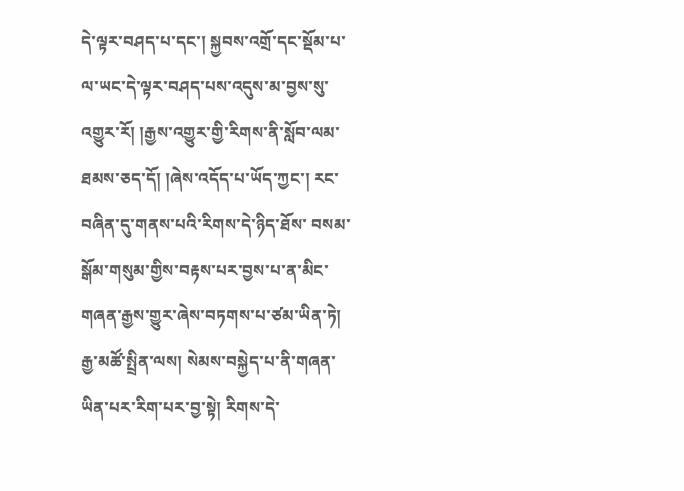དེ་ལྟར་བཤད་པ་དང་། སྐྱབས་འགྲོ་དང་སྡོམ་པ་ལ་ཡང་དེ་ལྟར་བཤད་པས་འདུས་མ་བྱས་སུ་འགྱུར་རོ། །རྒྱས་འགྱུར་གྱི་རིགས་ནི་སློབ་ལམ་ཐམས་ཅད་དོ། །ཞེས་འདོད་པ་ཡོད་ཀྱང་། རང་བཞིན་དུ་གནས་པའི་རིགས་དེ་ཉིད་ཐོས་ བསམ་སྒོམ་གསུམ་གྱིས་བརྟས་པར་བྱས་པ་ན་མིང་གཞན་རྒྱས་གྱུར་ཞེས་བཏགས་པ་ཙམ་ཡིན་ཏེ། རྒྱ་མཚོ་སྤྲིན་ལས། སེམས་བསྐྱེད་པ་ནི་གཞན་ཡིན་པར་རིག་པར་བྱ་སྟེ། རིགས་དེ་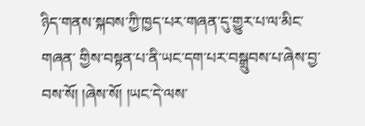ཉིད་གནས་སྐབས་ཀྱི་ཁྱད་པར་གཞན་དུ་གྱུར་པ་ལ་མིང་གཞན་ གྱིས་བསྟན་པ་ནི་ཡང་དག་པར་བསྒྲུབས་པ་ཞེས་བྱ་བས་སོ། །ཞེས་སོ། །ཡང་དེ་ལས་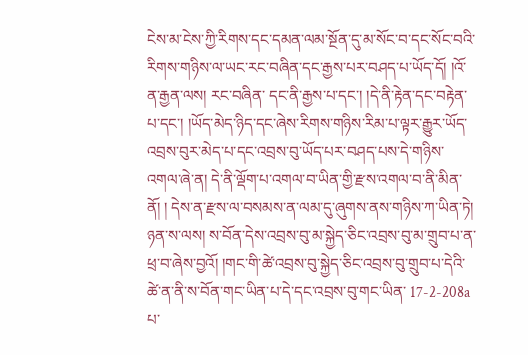ངེས་མ་ངེས་ཀྱི་རིགས་དང་དམན་ལམ་སྔོན་དུ་མ་སོང་བ་དང་སོང་བའི་རིགས་གཉིས་ལ་ཡང་རང་བཞིན་དང་རྒྱས་པར་བཤད་པ་ཡོད་དོ། །འོ་ན་རྒྱན་ལས། རང་བཞིན་ དང་ནི་རྒྱས་པ་དང་། །དེ་ནི་རྟེན་དང་བརྟེན་པ་དང་། །ཡོད་མེད་ཉིད་དང་ཞེས་རིགས་གཉིས་རིམ་པ་ལྟར་རྒྱུར་ཡོད་འབྲས་བུར་མེད་པ་དང་འབྲས་བུ་ཡོད་པར་བཤད་པས་དེ་གཉིས་འགལ་ཞེ་ན། དེ་ནི་ལྡོག་པ་འགལ་བ་ཡིན་གྱི་རྫས་འགལ་བ་ནི་མིན་ནོ། ། དེས་ན་རྫས་ལ་བསམས་ན་ལམ་དུ་ཞུགས་ནས་གཉིས་ཀ་ཡིན་ཏེ། ཉན་ས་ལས། ས་བོན་དེས་འབྲས་བུ་མ་སྐྱེད་ཅིང་འབྲས་བུ་མ་གྲུབ་པ་ན་ཕྲ་བ་ཞེས་བྱའོ། །གང་གི་ཚེ་འབྲས་བུ་སྐྱེད་ཅིང་འབྲས་བུ་གྲུབ་པ་དེའི་ཚེ་ན་ནི་ས་བོན་གང་ཡིན་པ་དེ་དང་འབྲས་བུ་གང་ཡིན་ 17-2-208a པ་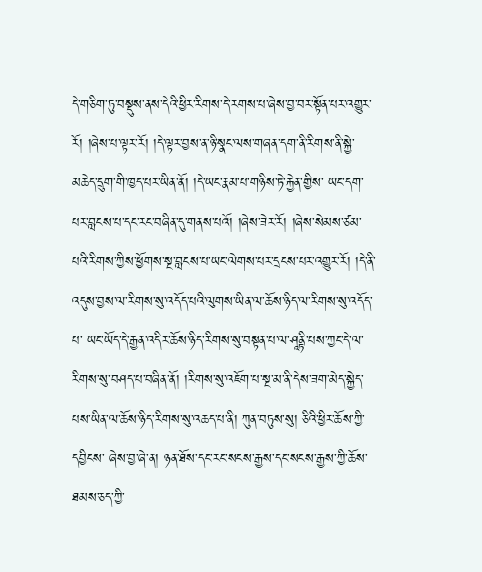དེ་གཅིག་ཏུ་བསྡུས་ནས་དེའི་ཕྱིར་རིགས་དེ་རགས་པ་ཞེས་བྱ་བར་སྟོན་པར་འགྱུར་རོ། །ཞེས་པ་ལྟར་རོ། །དེ་ལྟར་བྱས་ན་ཉི་སྣང་ལས་གཞན་དག་ནི་རིགས་ནི་སྐྱེ་མཆེད་དྲུག་གི་ཁྱད་པར་ཡིན་ནོ། །དེ་ཡང་རྣམ་པ་གཉིས་ཏེ་རྐྱེན་གྱིས་ ཡང་དག་པར་བླངས་པ་དང་རང་བཞིན་དུ་གནས་པའོ། །ཞེས་ཟེར་རོ། །ཞེས་སེམས་ཙམ་པའི་རིགས་ཀྱིས་ཕྱོགས་སྔ་བླངས་པ་ཡང་ལེགས་པར་དྲངས་པར་འགྱུར་རོ། །དེ་ནི་འདུས་བྱས་ལ་རིགས་སུ་འདོད་པའི་ལུགས་ཡིན་ལ་ཆོས་ཉིད་ལ་རིགས་སུ་འདོད་པ་ ཡང་ཡོད་དེ་རྒྱན་འདིར་ཆོས་ཉིད་རིགས་སུ་བསྟན་པ་ལ་ཤཱནྟི་པས་ཀྱང་དེ་ལ་རིགས་སུ་བཤད་པ་བཞིན་ནོ། །རིགས་སུ་འཇོག་པ་སྔ་མ་ནི་དེས་ཟག་མེད་སྐྱེད་པས་ཡིན་ལ་ཆོས་ཉིད་རིགས་སུ་འཆད་པ་ནི། ཀུན་བཏུས་སུ། ཅིའི་ཕྱིར་ཆོས་ཀྱི་དབྱིངས་ ཞེས་བྱ་ཞེ་ན། ཉན་ཐོས་དང་རང་སངས་རྒྱས་དང་སངས་རྒྱས་ཀྱི་ཆོས་ཐམས་ཅད་ཀྱི་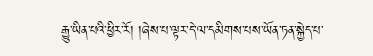རྒྱུ་ཡིན་པའི་ཕྱིར་རོ། །ཞེས་པ་ལྟར་དེ་ལ་དམིགས་པས་ཡོན་ཏན་སྐྱེད་པ་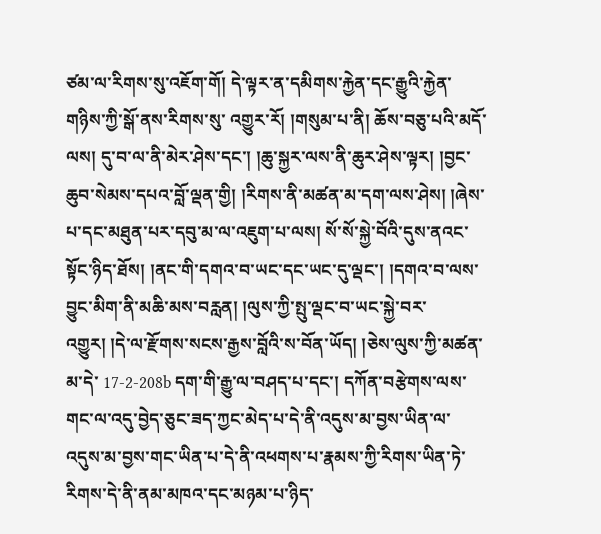ཙམ་ལ་རིགས་སུ་འཇོག་གོ། དེ་ལྟར་ན་དམིགས་རྐྱེན་དང་རྒྱུའི་རྐྱེན་གཉིས་ཀྱི་སྒོ་ནས་རིགས་སུ་ འགྱུར་རོ། །གསུམ་པ་ནི། ཆོས་བཅུ་པའི་མདོ་ལས། དུ་བ་ལ་ནི་མེར་ཤེས་དང་། །ཆུ་སྐྱར་ལས་ནི་ཆུར་ཤེས་ལྟར། །བྱང་ཆུབ་སེམས་དཔའ་བློ་ལྡན་གྱི། །རིགས་ནི་མཚན་མ་དག་ལས་ཤེས། །ཞེས་པ་དང་མཐུན་པར་དབུ་མ་ལ་འཇུག་པ་ལས། སོ་སོ་སྐྱེ་བོའི་དུས་ནའང་སྟོང་ཉིད་ཐོས། །ནང་གི་དགའ་བ་ཡང་དང་ཡང་དུ་ལྡང་། །དགའ་བ་ལས་བྱུང་མིག་ནི་མཆི་མས་བརླན། །ལུས་ཀྱི་སྤུ་ལྡང་བ་ཡང་སྐྱེ་བར་འགྱུར། །དེ་ལ་རྫོགས་སངས་རྒྱས་བློའི་ས་བོན་ཡོད། །ཅེས་ལུས་ཀྱི་མཚན་མ་དེ་ 17-2-208b དག་གི་རྒྱུ་ལ་བཤད་པ་དང་། དཀོན་བརྩེགས་ལས་གང་ལ་འདུ་བྱེད་ཅུང་ཟད་ཀྱང་མེད་པ་དེ་ནི་འདུས་མ་བྱས་ཡིན་ལ་འདུས་མ་བྱས་གང་ཡིན་པ་དེ་ནི་འཕགས་པ་རྣམས་ཀྱི་རིགས་ཡིན་ཏེ་རིགས་དེ་ནི་ནམ་མཁའ་དང་མཉམ་པ་ཉིད་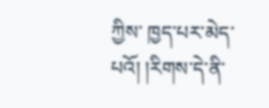ཀྱིས་ ཁྱད་པར་མེད་པའོ། །རིགས་དེ་ནི་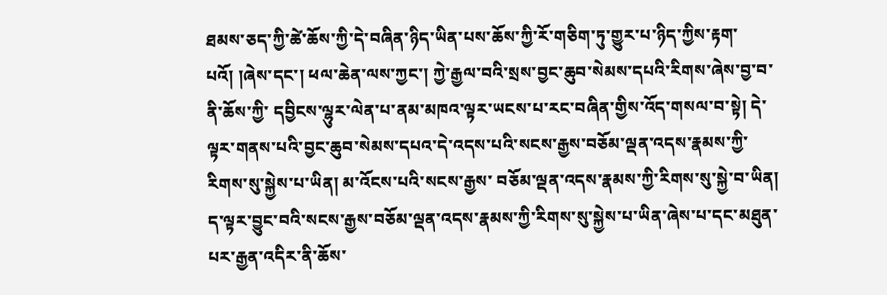ཐམས་ཅད་ཀྱི་ཚེ་ཆོས་ཀྱི་དེ་བཞིན་ཉིད་ཡིན་པས་ཆོས་ཀྱི་རོ་གཅིག་ཏུ་གྱུར་པ་ཉིད་ཀྱིས་རྟག་པའོ། །ཞེས་དང་། ཕལ་ཆེན་ལས་ཀྱང་། ཀྱེ་རྒྱལ་བའི་སྲས་བྱང་ཆུབ་སེམས་དཔའི་རིགས་ཞེས་བྱ་བ་ནི་ཆོས་ཀྱི་ དབྱིངས་ལྷུར་ལེན་པ་ནམ་མཁའ་ལྟར་ཡངས་པ་རང་བཞིན་གྱིས་འོད་གསལ་བ་སྟེ། དེ་ལྟར་གནས་པའི་བྱང་ཆུབ་སེམས་དཔའ་དེ་འདས་པའི་སངས་རྒྱས་བཅོམ་ལྡན་འདས་རྣམས་ཀྱི་རིགས་སུ་སྐྱེས་པ་ཡིན། མ་འོངས་པའི་སངས་རྒྱས་ བཅོམ་ལྡན་འདས་རྣམས་ཀྱི་རིགས་སུ་སྐྱེ་བ་ཡིན། ད་ལྟར་བྱུང་བའི་སངས་རྒྱས་བཅོམ་ལྡན་འདས་རྣམས་ཀྱི་རིགས་སུ་སྐྱེས་པ་ཡིན་ཞེས་པ་དང་མཐུན་པར་རྒྱན་འདིར་ནི་ཆོས་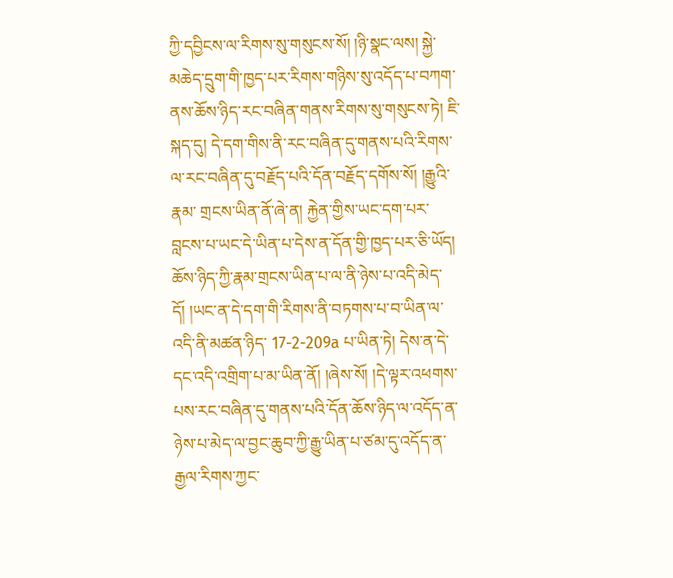ཀྱི་དབྱིངས་ལ་རིགས་སུ་གསུངས་སོ། །ཉི་སྣང་ལས། སྐྱེ་མཆེད་དྲུག་གི་ཁྱད་པར་རིགས་གཉིས་སུ་འདོད་པ་བཀག་ནས་ཆོས་ཉིད་རང་བཞིན་གནས་རིགས་སུ་གསུངས་ཏེ། ཇི་སྐད་དུ། དེ་དག་གིས་ནི་རང་བཞིན་དུ་གནས་པའི་རིགས་ལ་རང་བཞིན་དུ་བརྗོད་པའི་དོན་བརྗོད་དགོས་སོ། །རྒྱུའི་རྣམ་ གྲངས་ཡིན་ནོ་ཞེ་ན། རྐྱེན་གྱིས་ཡང་དག་པར་བླངས་པ་ཡང་དེ་ཡིན་པ་དེས་ན་དོན་གྱི་ཁྱད་པར་ཅི་ཡོད། ཆོས་ཉིད་ཀྱི་རྣམ་གྲངས་ཡིན་པ་ལ་ནི་ཉེས་པ་འདི་མེད་དོ། །ཡང་ན་དེ་དག་གི་རིགས་ནི་བཏགས་པ་བ་ཡིན་ལ་འདི་ནི་མཚན་ཉིད་ 17-2-209a པ་ཡིན་ཏེ། དེས་ན་དེ་དང་འདི་འགྲིག་པ་མ་ཡིན་ནོ། །ཞེས་སོ། །དེ་ལྟར་འཕགས་པས་རང་བཞིན་དུ་གནས་པའི་དོན་ཆོས་ཉིད་ལ་འདོད་ན་ཉེས་པ་མེད་ལ་བྱང་ཆུབ་ཀྱི་རྒྱུ་ཡིན་པ་ཙམ་དུ་འདོད་ན་རྒྱལ་རིགས་ཀྱང་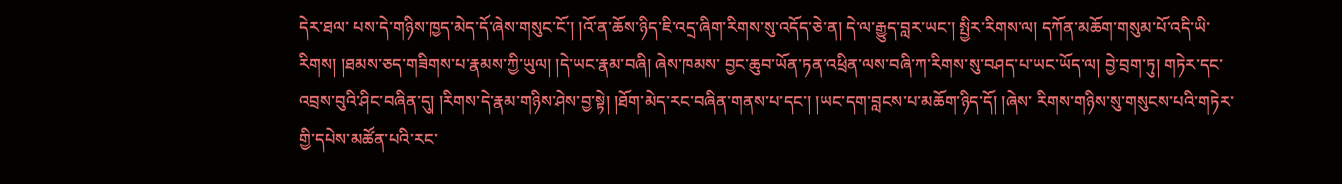དེར་ཐལ་ པས་དེ་གཉིས་ཁྱད་མེད་དོ་ཞེས་གསུང་ངོ་། །འོ་ན་ཆོས་ཉིད་ཇི་འདྲ་ཞིག་རིགས་སུ་འདོད་ཅེ་ན། དེ་ལ་རྒྱུད་བླར་ཡང་། སྤྱིར་རིགས་ལ། དཀོན་མཆོག་གསུམ་པོ་འདི་ཡི་རིགས། །ཐམས་ཅད་གཟིགས་པ་རྣམས་ཀྱི་ཡུལ། །དེ་ཡང་རྣམ་བཞི། ཞེས་ཁམས་ བྱང་ཆུབ་ཡོན་ཏན་འཕྲིན་ལས་བཞི་ཀ་རིགས་སུ་བཤད་པ་ཡང་ཡོད་ལ། བྱེ་བྲག་ཏུ། གཏེར་དང་འབྲས་བུའི་ཤིང་བཞིན་དུ། །རིགས་དེ་རྣམ་གཉིས་ཤེས་བྱ་སྟེ། །ཐོག་མེད་རང་བཞིན་གནས་པ་དང་། །ཡང་དག་བླངས་པ་མཆོག་ཉིད་དོ། །ཞེས་ རིགས་གཉིས་སུ་གསུངས་པའི་གཏེར་གྱི་དཔེས་མཚོན་པའི་རང་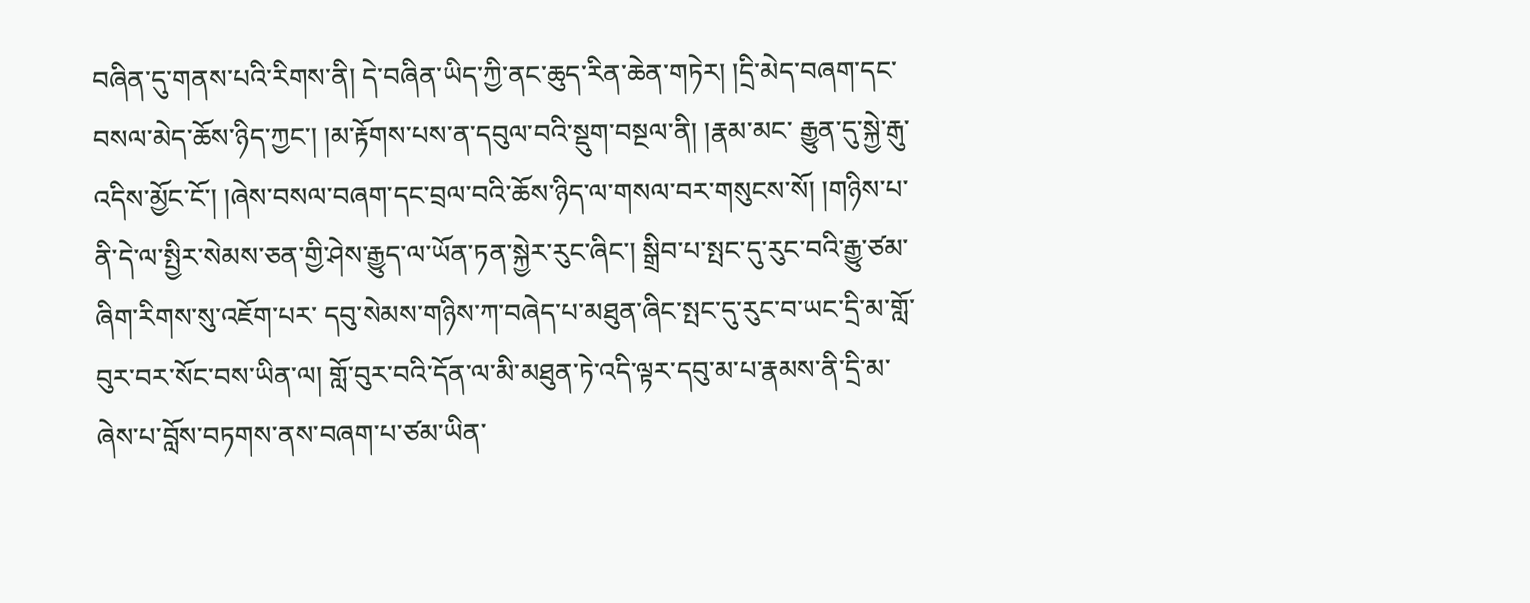བཞིན་དུ་གནས་པའི་རིགས་ནི། དེ་བཞིན་ཡིད་ཀྱི་ནང་ཆུད་རིན་ཆེན་གཏེར། །དྲི་མེད་བཞག་དང་བསལ་མེད་ཆོས་ཉིད་ཀྱང་། །མ་རྟོགས་པས་ན་དབུལ་བའི་སྡུག་བསྔལ་ནི། །རྣམ་མང་ རྒྱུན་དུ་སྐྱེ་རྒུ་འདིས་མྱོང་ངོ་། །ཞེས་བསལ་བཞག་དང་བྲལ་བའི་ཆོས་ཉིད་ལ་གསལ་བར་གསུངས་སོ། །གཉིས་པ་ནི་དེ་ལ་སྤྱིར་སེམས་ཅན་གྱི་ཤེས་རྒྱུད་ལ་ཡོན་ཏན་སྐྱེར་རུང་ཞིང་། སྒྲིབ་པ་སྤང་དུ་རུང་བའི་རྒྱུ་ཙམ་ཞིག་རིགས་སུ་འཇོག་པར་ དབུ་སེམས་གཉིས་ཀ་བཞེད་པ་མཐུན་ཞིང་སྤང་དུ་རུང་བ་ཡང་དྲི་མ་གློ་བུར་བར་སོང་བས་ཡིན་ལ། གློ་བུར་བའི་དོན་ལ་མི་མཐུན་ཏེ་འདི་ལྟར་དབུ་མ་པ་རྣམས་ནི་དྲི་མ་ཞེས་པ་བློས་བཏགས་ནས་བཞག་པ་ཙམ་ཡིན་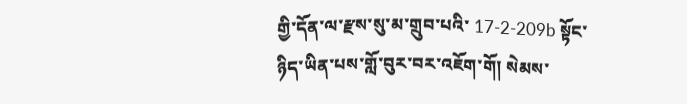གྱི་དོན་ལ་རྫས་སུ་མ་གྲུབ་པའི་ 17-2-209b སྟོང་ཉིད་ཡིན་པས་གློ་བུར་བར་འཇོག་གོ། སེམས་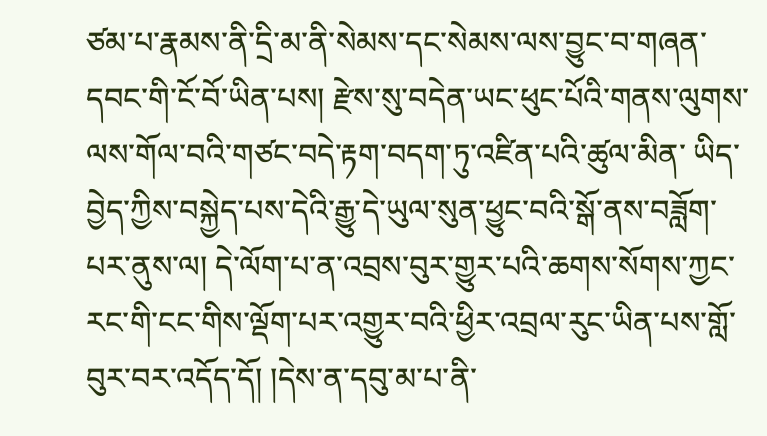ཙམ་པ་རྣམས་ནི་དྲི་མ་ནི་སེམས་དང་སེམས་ལས་བྱུང་བ་གཞན་དབང་གི་ངོ་བོ་ཡིན་པས། རྫེས་སུ་བདེན་ཡང་ཕུང་པོའི་གནས་ལུགས་ལས་གོལ་བའི་གཙང་བདེ་རྟག་བདག་ཏུ་འཛིན་པའི་ཚུལ་མིན་ ཡིད་བྱེད་ཀྱིས་བསྐྱེད་པས་དེའི་རྒྱུ་དེ་ཡུལ་སུན་ཕྱུང་བའི་སྒོ་ནས་བཟློག་པར་ནུས་ལ། དེ་ལོག་པ་ན་འབྲས་བུར་གྱུར་པའི་ཆགས་སོགས་ཀྱང་རང་གི་ངང་གིས་ལྡོག་པར་འགྱུར་བའི་ཕྱིར་འབྲལ་རུང་ཡིན་པས་གློ་བུར་བར་འདོད་དོ། །དེས་ན་དབུ་མ་པ་ནི་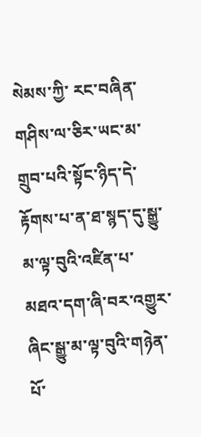སེམས་ཀྱི་ རང་བཞིན་གཤིས་ལ་ཅིར་ཡང་མ་གྲུབ་པའི་སྟོང་ཉིད་དེ་རྟོགས་པ་ན་ཐ་སྙད་དུ་སྒྱུ་མ་ལྟ་བུའི་འཛིན་པ་མཐའ་དག་ཞི་བར་འགྱུར་ཞིང་སྒྱུ་མ་ལྟ་བུའི་གཉེན་པོ་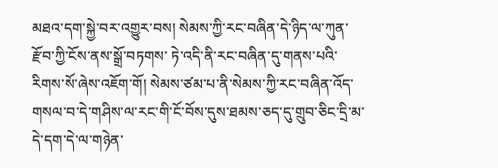མཐའ་དག་སྐྱེ་བར་འགྱུར་བས། སེམས་ཀྱི་རང་བཞིན་དེ་ཉིད་ལ་ཀུན་རྫོབ་ཀྱི་ངོས་ནས་སྒྲོ་བཏགས་ ཏེ་འདི་ནི་རང་བཞིན་དུ་གནས་པའི་རིགས་སོ་ཞེས་འཇོག་གོ། སེམས་ཙམ་པ་ནི་སེམས་ཀྱི་རང་བཞིན་འོད་གསལ་བ་དེ་གཤིས་ལ་རང་གི་ངོ་བོས་དུས་ཐམས་ཅད་དུ་གྲུབ་ཅིང་དྲི་མ་དེ་དག་དེ་ལ་གཉེན་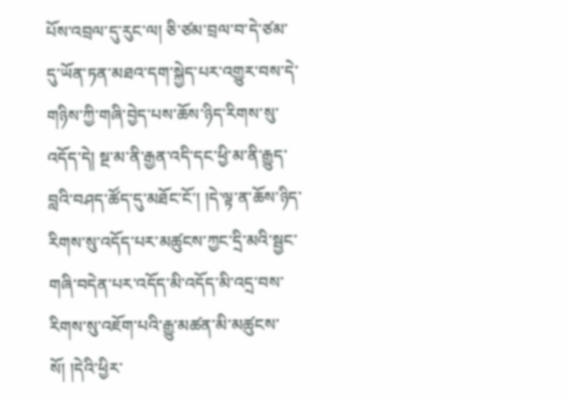པོས་འབྲལ་དུ་རུང་ལ། ཅི་ཙམ་བྲལ་བ་དེ་ཙམ་ དུ་ཡོན་ཏན་མཐའ་དག་སྐྱེད་པར་འགྱུར་བས་དེ་གཉིས་ཀྱི་གཞི་བྱེད་པས་ཆོས་ཉིད་རིགས་སུ་འདོད་དེ། སྔ་མ་ནི་རྒྱན་འདི་དང་ཕྱི་མ་ནི་རྒྱུད་བླའི་བཤད་ཚོད་དུ་མཐོང་ངོ་། །དེ་ལྟ་ན་ཆོས་ཉིད་རིགས་སུ་འདོད་པར་མཚུངས་ཀྱང་དྲི་མའི་སྦྱང་ གཞི་བདེན་པར་འདོད་མི་འདོད་མི་འདྲ་བས་རིགས་སུ་འཇོག་པའི་རྒྱུ་མཚན་མི་མཚུངས་སོ། །དེའི་ཕྱིར་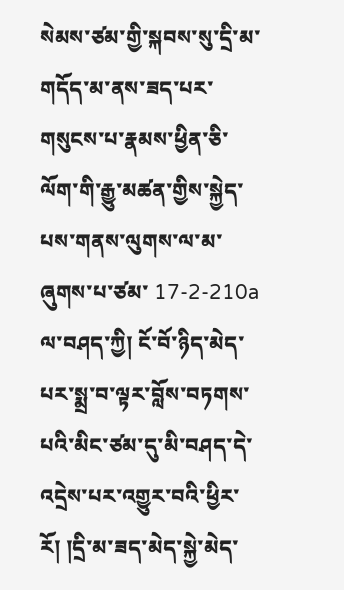སེམས་ཙམ་གྱི་སྐབས་སུ་དྲི་མ་གདོད་མ་ནས་ཟད་པར་གསུངས་པ་རྣམས་ཕྱིན་ཅི་ལོག་གི་རྒྱུ་མཚན་གྱིས་སྐྱེད་པས་གནས་ལུགས་ལ་མ་ཞུགས་པ་ཙམ་ 17-2-210a ལ་བཤད་ཀྱི། ངོ་བོ་ཉིད་མེད་པར་སྨྲ་བ་ལྟར་བློས་བཏགས་པའི་མིང་ཙམ་དུ་མི་བཤད་དེ་འདྲེས་པར་འགྱུར་བའི་ཕྱིར་རོ། །དྲི་མ་ཟད་མེད་སྐྱེ་མེད་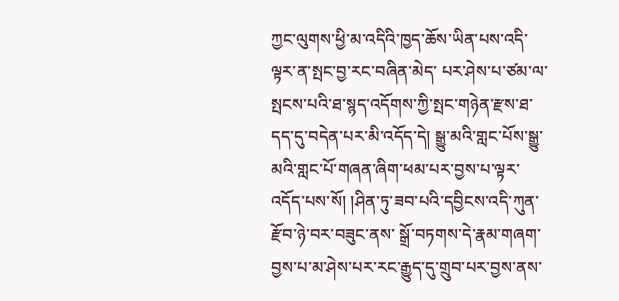ཀྱང་ལུགས་ཕྱི་མ་འདིའི་ཁྱད་ཆོས་ཡིན་པས་འདི་ལྟར་ན་སྤང་བྱ་རང་བཞིན་མེད་ པར་ཤེས་པ་ཙམ་ལ་སྤངས་པའི་ཐ་སྙད་འདོགས་ཀྱི་སྤང་གཉེན་རྫས་ཐ་དད་དུ་བདེན་པར་མི་འདོད་དེ། སྒྱུ་མའི་གླང་པོས་སྒྱུ་མའི་གླང་པོ་གཞན་ཞིག་ཕམ་པར་བྱས་པ་ལྟར་འདོད་པས་སོ། །ཤིན་ཏུ་ཟབ་པའི་དབྱིངས་འདི་ཀུན་རྫོབ་ཉེ་བར་བཟུང་ནས་ སྒྲོ་བཏགས་དེ་རྣམ་གཞག་བྱས་པ་མ་ཤེས་པར་རང་རྒྱུད་དུ་གྲུབ་པར་བྱས་ནས་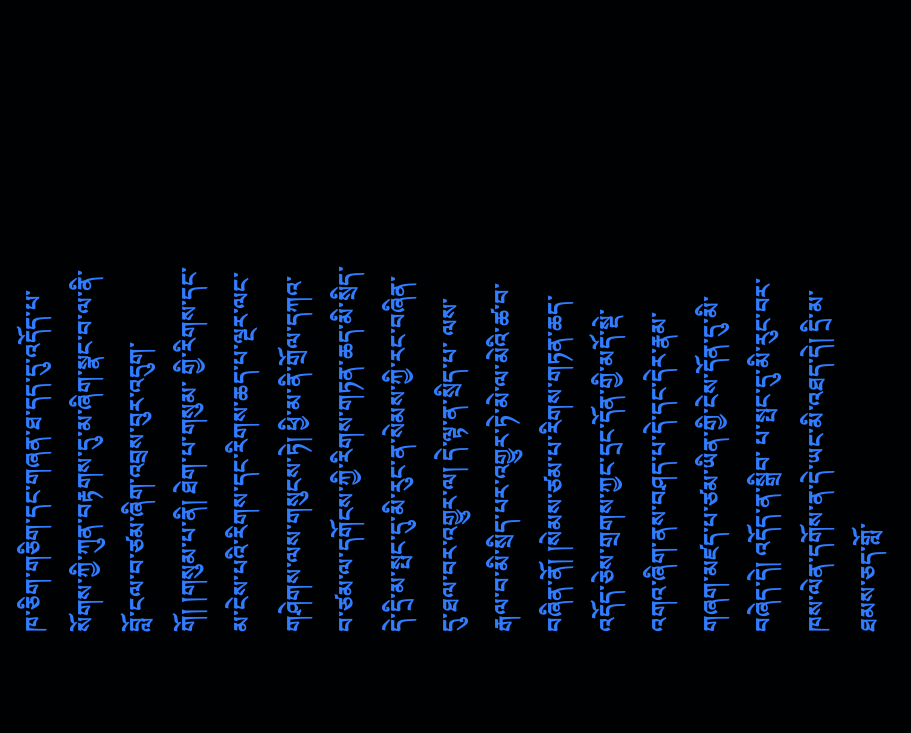ཁ་ཅིག་གཅིག་དང་གཞན་ཐ་དད་དུ་འདོད་པ་སོགས་ཀྱི་ཀུན་བརྟགས་དུ་མ་ཞིག་སྣང་བ་ལ་ནི་བློ་ངལ་བ་ཙམ་ཞིག་འབྲས་བུར་འདུག་གོ། །གསུམ་པ་ནི། ཐེག་པ་གསུམ་ གྱི་རིགས་དང་མ་ངེས་པའི་རིགས་དང་རིགས་ཆད་པ་ལྔར་ལང་གཤེགས་ལས་གསུངས་ཏེ། ཕྱི་མ་ནི་གྲོལ་དཀའ་བ་ཙམ་ལ་དགོངས་ཀྱི་རིགས་གཏན་ཆད་མི་སྲིད་དེ་དྲི་མ་སྤང་དུ་མི་རུང་ན་སེམས་ཀྱི་རང་བཞིན་དུ་ཐལ་བར་འགྱུར་ལ། དེ་ལྟ་ན་སྲིད་པ་ ལས་རྒལ་བ་མི་སྲིད་པར་འགྱུར་ཏེ་མེ་ལ་མེའི་ཚ་བ་བཞིན་ནོ། །སེམས་ཙམ་པ་རིགས་གཏན་ཆད་འདོད་ཅེས་གྲགས་ཀྱང་དྲང་དོན་གྱི་མདོ་སྡེ་འགའ་ཞིག་ནས་བཤད་པ་དེ་དང་དེར་རྣམ་གཞག་མཛད་པ་ཙམ་ཡིན་གྱི་ངེས་དོན་དུ་མི་བཞེད་དེ། འདོད་ན་སྒྲིབ་ པ་སྤང་དུ་མི་རུང་བར་ཁས་ལེན་དགོས་ན་དེ་ཡང་མི་འཐད་དེ། དྲི་མ་ཐམས་ཅད་གློ་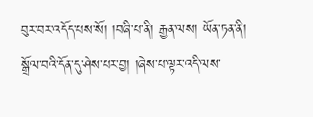བུར་བར་འདོད་པས་སོ། །བཞི་པ་ནི། རྒྱན་ལས། ཡོན་ཏན་ནི། སྒྲོལ་བའི་དོན་དུ་ཤེས་པར་བྱ། །ཞེས་པ་ལྟར་འདི་ལས་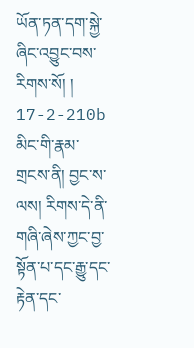ཡོན་ཏན་དག་སྐྱེ་ཞིང་འབྱུང་བས་རིགས་སོ། ། 17-2-210b མིང་གི་རྣམ་གྲངས་ནི། བྱང་ས་ལས། རིགས་དེ་ནི་གཞི་ཞེས་ཀྱང་བྱ་སྟོན་པ་དང་རྒྱུ་དང་རྟེན་དང་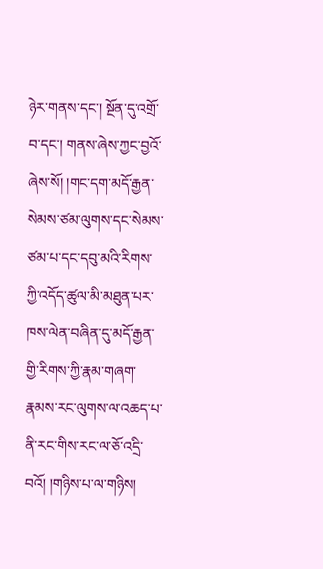ཉེར་གནས་དང་། སྔོན་དུ་འགྲོ་བ་དང་། གནས་ཞེས་ཀྱང་བྱའོ་ཞེས་སོ། །གང་དག་མདོ་རྒྱན་སེམས་ཙམ་ལུགས་དང་སེམས་ཙམ་པ་དང་དབུ་མའི་རིགས་ ཀྱི་འདོད་ཚུལ་མི་མཐུན་པར་ཁས་ལེན་བཞིན་དུ་མདོ་རྒྱན་གྱི་རིགས་ཀྱི་རྣམ་གཞག་རྣམས་རང་ལུགས་ལ་འཆད་པ་ནི་རང་གིས་རང་ལ་ཅོ་འདྲི་བའོ། །གཉིས་པ་ལ་གཉིས།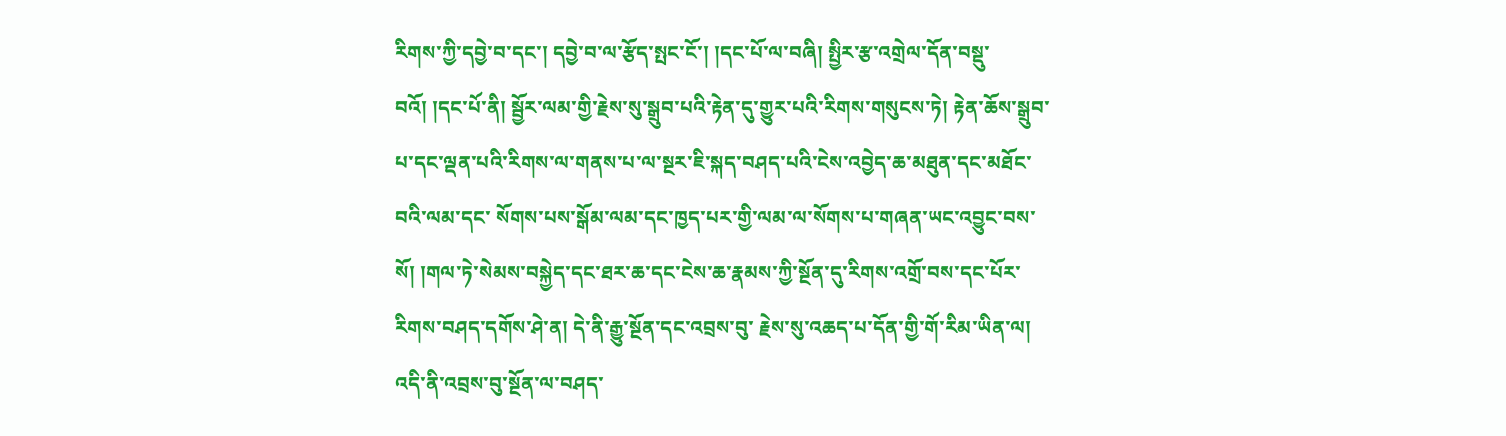རིགས་ཀྱི་དབྱེ་བ་དང་། དབྱེ་བ་ལ་རྩོད་སྤང་ངོ་། །དང་པོ་ལ་བཞི། སྤྱིར་རྩ་འགྲེལ་དོན་བསྡུ་བའོ། །དང་པོ་ནི། སྦྱོར་ལམ་གྱི་རྗེས་སུ་སྒྲུབ་པའི་རྟེན་དུ་གྱུར་པའི་རིགས་གསུངས་ཏེ། རྟེན་ཆོས་སྒྲུབ་པ་དང་ལྡན་པའི་རིགས་ལ་གནས་པ་ལ་སྔར་ཇི་སྐད་བཤད་པའི་ངེས་འབྱེད་ཆ་མཐུན་དང་མཐོང་བའི་ལམ་དང་ སོགས་པས་སྒོམ་ལམ་དང་ཁྱད་པར་གྱི་ལམ་ལ་སོགས་པ་གཞན་ཡང་འབྱུང་བས་སོ། །གལ་ཏེ་སེམས་བསྐྱེད་དང་ཐར་ཆ་དང་ངེས་ཆ་རྣམས་ཀྱི་སྔོན་དུ་རིགས་འགྲོ་བས་དང་པོར་རིགས་བཤད་དགོས་ཤེ་ན། དེ་ནི་རྒྱུ་སྔོན་དང་འབྲས་བུ་ རྗེས་སུ་འཆད་པ་དོན་གྱི་གོ་རིམ་ཡིན་ལ། འདི་ནི་འབྲས་བུ་སྔོན་ལ་བཤད་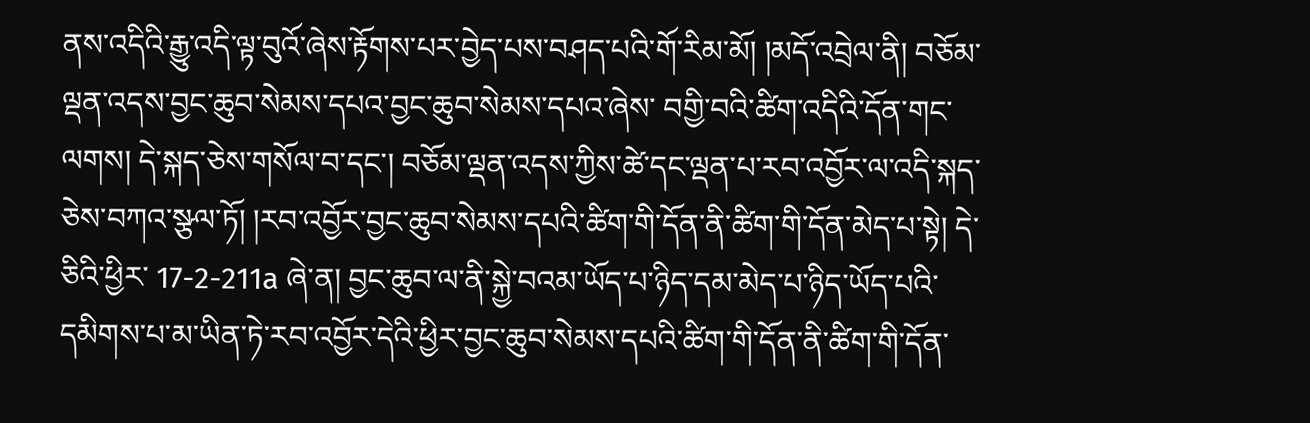ནས་འདིའི་རྒྱུ་འདི་ལྟ་བུའོ་ཞེས་རྟོགས་པར་བྱེད་པས་བཤད་པའི་གོ་རིམ་མོ། །མདོ་འབྲེལ་ནི། བཅོམ་ལྡན་འདས་བྱང་ཆུབ་སེམས་དཔའ་བྱང་ཆུབ་སེམས་དཔའ་ཞེས་ བགྱི་བའི་ཚིག་འདིའི་དོན་གང་ལགས། དེ་སྐད་ཅེས་གསོལ་བ་དང་། བཅོམ་ལྡན་འདས་ཀྱིས་ཚེ་དང་ལྡན་པ་རབ་འབྱོར་ལ་འདི་སྐད་ཅེས་བཀའ་སྩལ་ཏོ། །རབ་འབྱོར་བྱང་ཆུབ་སེམས་དཔའི་ཚིག་གི་དོན་ནི་ཚིག་གི་དོན་མེད་པ་སྟེ། དེ་ཅིའི་ཕྱིར་ 17-2-211a ཞེ་ན། བྱང་ཆུབ་ལ་ནི་སྐྱེ་བའམ་ཡོད་པ་ཉིད་དམ་མེད་པ་ཉིད་ཡོད་པའི་དམིགས་པ་མ་ཡིན་ཏེ་རབ་འབྱོར་དེའི་ཕྱིར་བྱང་ཆུབ་སེམས་དཔའི་ཚིག་གི་དོན་ནི་ཚིག་གི་དོན་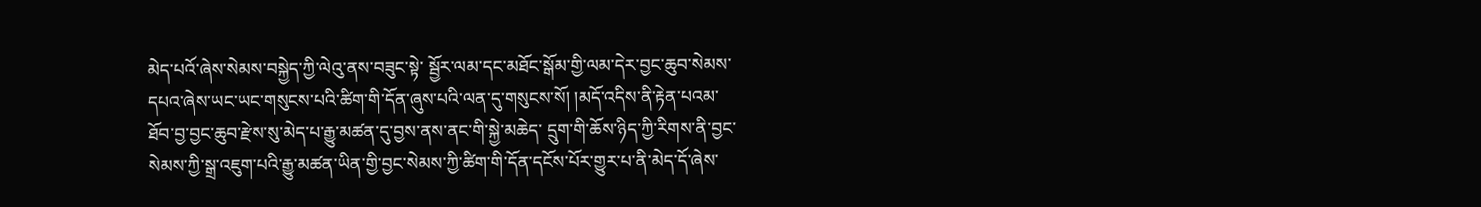མེད་པའོ་ཞེས་སེམས་བསྐྱེད་ཀྱི་ལེའུ་ནས་བཟུང་སྟེ་ སྦྱོར་ལམ་དང་མཐོང་སྒོམ་གྱི་ལམ་དེར་བྱང་ཆུབ་སེམས་དཔའ་ཞེས་ཡང་ཡང་གསུངས་པའི་ཚིག་གི་དོན་ཞུས་པའི་ལན་དུ་གསུངས་སོ། །མདོ་འདིས་ནི་རྟེན་པའམ་ཐོབ་བྱ་བྱང་ཆུབ་རྫེས་སུ་མེད་པ་རྒྱུ་མཚན་དུ་བྱས་ནས་ནང་གི་སྐྱེ་མཆེད་ དྲུག་གི་ཆོས་ཉིད་ཀྱི་རིགས་ནི་བྱང་སེམས་ཀྱི་སྒྲ་འཇུག་པའི་རྒྱུ་མཚན་ཡིན་གྱི་བྱང་སེམས་ཀྱི་ཚིག་གི་དོན་དངོས་པོར་གྱུར་པ་ནི་མེད་དོ་ཞེས་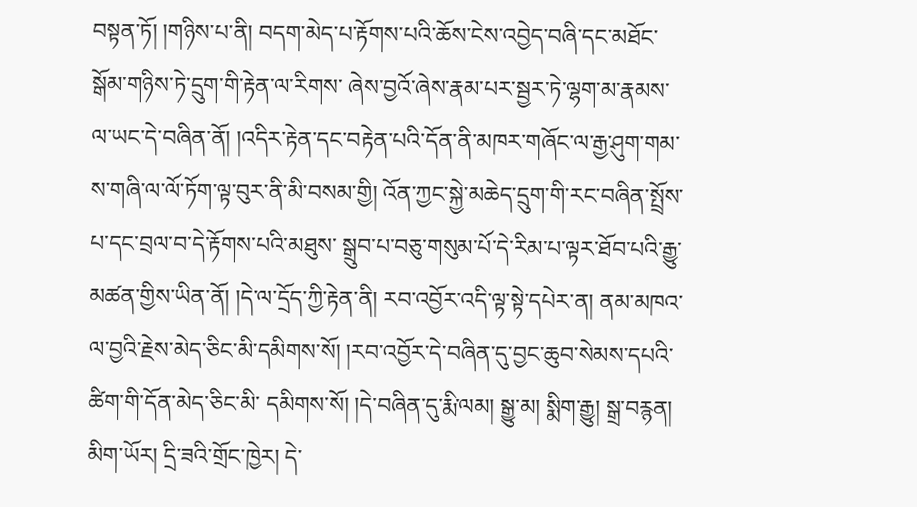བསྟན་ཏོ། །གཉིས་པ་ནི། བདག་མེད་པ་རྟོགས་པའི་ཆོས་ངེས་འབྱེད་བཞི་དང་མཐོང་སྒོམ་གཉིས་ཏེ་དྲུག་གི་རྟེན་ལ་རིགས་ ཞེས་བྱའོ་ཞེས་རྣམ་པར་སྦྱར་ཏེ་ལྷག་མ་རྣམས་ལ་ཡང་དེ་བཞིན་ནོ། །འདིར་རྟེན་དང་བརྟེན་པའི་དོན་ནི་མཁར་གཞོང་ལ་རྒྱ་ཤུག་གམ་ས་གཞི་ལ་ལོ་ཏོག་ལྟ་བུར་ནི་མི་བསམ་གྱི། འོན་ཀྱང་སྐྱེ་མཆེད་དྲུག་གི་རང་བཞིན་སྤྲོས་པ་དང་བྲལ་བ་དེ་རྟོགས་པའི་མཐུས་ སྒྲུབ་པ་བཅུ་གསུམ་པོ་དེ་རིམ་པ་ལྟར་ཐོབ་པའི་རྒྱུ་མཚན་གྱིས་ཡིན་ནོ། །དེ་ལ་དྲོད་ཀྱི་རྟེན་ནི། རབ་འབྱོར་འདི་ལྟ་སྟེ་དཔེར་ན། ནམ་མཁའ་ལ་བྱའི་རྗེས་མེད་ཅིང་མི་དམིགས་སོ། །རབ་འབྱོར་དེ་བཞིན་དུ་བྱང་ཆུབ་སེམས་དཔའི་ཚིག་གི་དོན་མེད་ཅིང་མི་ དམིགས་སོ། །དེ་བཞིན་དུ་རྨི་ལམ། སྒྱུ་མ། སྨིག་རྒྱུ། སྒྲ་བརྙན། མིག་ཡོར། དྲི་ཟའི་གྲོང་ཁྱེར། དེ་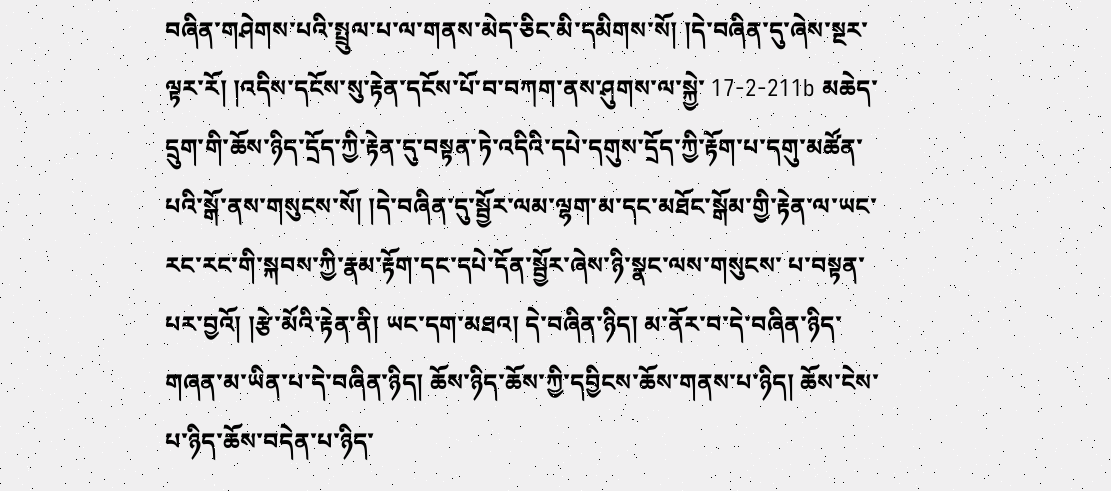བཞིན་གཤེགས་པའི་སྤྲུལ་པ་ལ་གནས་མེད་ཅིང་མི་དམིགས་སོ། །དེ་བཞིན་དུ་ཞེས་སྔར་ལྟར་རོ། །འདིས་དངོས་སུ་རྟེན་དངོས་པོ་བ་བཀག་ནས་ཤུགས་ལ་སྐྱེ་ 17-2-211b མཆེད་དྲུག་གི་ཆོས་ཉིད་དྲོད་ཀྱི་རྟེན་དུ་བསྟན་ཏེ་འདིའི་དཔེ་དགུས་དྲོད་ཀྱི་རྟོག་པ་དགུ་མཚོན་པའི་སྒོ་ནས་གསུངས་སོ། །དེ་བཞིན་དུ་སྦྱོར་ལམ་ལྷག་མ་དང་མཐོང་སྒོམ་གྱི་རྟེན་ལ་ཡང་རང་རང་གི་སྐབས་ཀྱི་རྣམ་རྟོག་དང་དཔེ་དོན་སྦྱོར་ཞེས་ཉི་སྣང་ལས་གསུངས་ པ་བསྟན་པར་བྱའོ། །རྩེ་མོའི་རྟེན་ནི། ཡང་དག་མཐའ། དེ་བཞིན་ཉིད། མ་ནོར་བ་དེ་བཞིན་ཉིད་གཞན་མ་ཡིན་པ་དེ་བཞིན་ཉིད། ཆོས་ཉིད་ཆོས་ཀྱི་དབྱིངས་ཆོས་གནས་པ་ཉིད། ཆོས་ངེས་པ་ཉིད་ཆོས་བདེན་པ་ཉིད་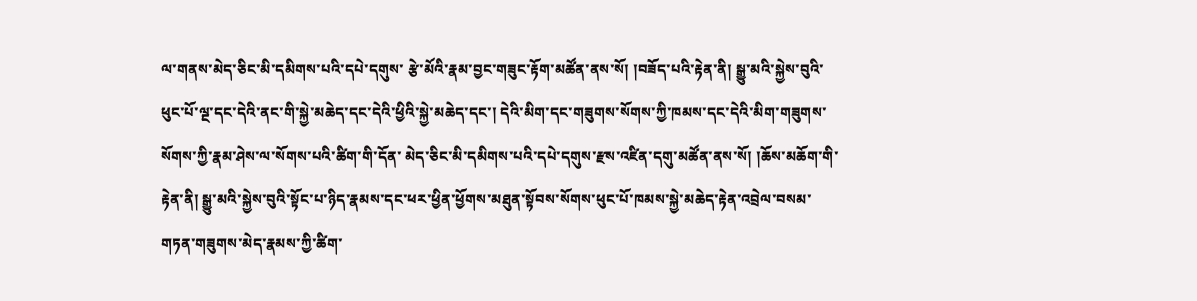ལ་གནས་མེད་ཅིང་མི་དམིགས་པའི་དཔེ་དགུས་ རྩེ་མོའི་རྣམ་བྱང་གཟུང་རྟོག་མཚོན་ནས་སོ། །བཟོད་པའི་རྟེན་ནི། སྒྱུ་མའི་སྐྱེས་བུའི་ཕུང་པོ་ལྔ་དང་དེའི་ནང་གི་སྐྱེ་མཆེད་དང་དེའི་ཕྱིའི་སྐྱེ་མཆེད་དང་། དེའི་མིག་དང་གཟུགས་སོགས་ཀྱི་ཁམས་དང་དེའི་མིག་གཟུགས་སོགས་ཀྱི་རྣམ་ཤེས་ལ་སོགས་པའི་ཚིག་གི་དོན་ མེད་ཅིང་མི་དམིགས་པའི་དཔེ་དགུས་རྫས་འཛིན་དགུ་མཚོན་ནས་སོ། །ཆོས་མཆོག་གི་རྟེན་ནི། སྒྱུ་མའི་སྐྱེས་བུའི་སྟོང་པ་ཉིད་རྣམས་དང་ཕར་ཕྱིན་ཕྱོགས་མཐུན་སྟོབས་སོགས་ཕུང་པོ་ཁམས་སྐྱེ་མཆེད་རྟེན་འབྲེལ་བསམ་གཏན་གཟུགས་མེད་རྣམས་ཀྱི་ཚིག་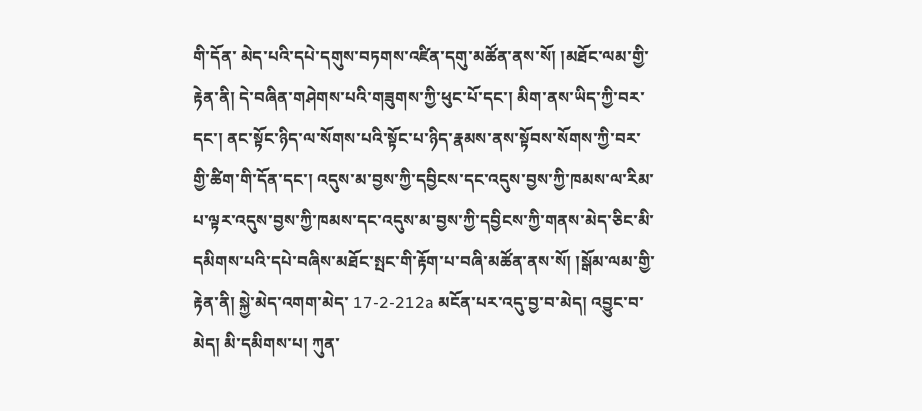གི་དོན་ མེད་པའི་དཔེ་དགུས་བཏགས་འཛིན་དགུ་མཚོན་ནས་སོ། །མཐོང་ལམ་གྱི་རྟེན་ནི། དེ་བཞིན་གཤེགས་པའི་གཟུགས་ཀྱི་ཕུང་པོ་དང་། མིག་ནས་ཡིད་ཀྱི་བར་དང་། ནང་སྟོང་ཉིད་ལ་སོགས་པའི་སྟོང་པ་ཉིད་རྣམས་ནས་སྟོབས་སོགས་ཀྱི་བར་གྱི་ཚིག་གི་དོན་དང་། འདུས་མ་བྱས་ཀྱི་དབྱིངས་དང་འདུས་བྱས་ཀྱི་ཁམས་ལ་རིམ་པ་ལྟར་འདུས་བྱས་ཀྱི་ཁམས་དང་འདུས་མ་བྱས་ཀྱི་དབྱིངས་ཀྱི་གནས་མེད་ཅིང་མི་དམིགས་པའི་དཔེ་བཞིས་མཐོང་སྤང་གི་རྟོག་པ་བཞི་མཚོན་ནས་སོ། །སྒོམ་ལམ་གྱི་རྟེན་ནི། སྐྱེ་མེད་འགག་མེད་ 17-2-212a མངོན་པར་འདུ་བྱ་བ་མེད། འབྱུང་བ་མེད། མི་དམིགས་པ། ཀུན་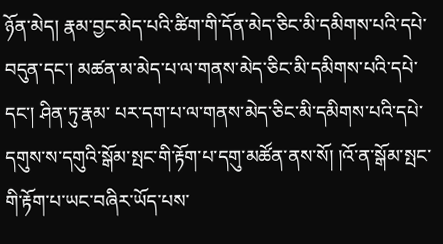ཉོན་མེད། རྣམ་བྱང་མེད་པའི་ཚིག་གི་དོན་མེད་ཅིང་མི་དམིགས་པའི་དཔེ་བདུན་དང་། མཚན་མ་མེད་པ་ལ་གནས་མེད་ཅིང་མི་དམིགས་པའི་དཔེ་དང་། ཤིན་ཏུ་རྣམ་ པར་དག་པ་ལ་གནས་མེད་ཅིང་མི་དམིགས་པའི་དཔེ་དགུས་ས་དགུའི་སྒོམ་སྤང་གི་རྟོག་པ་དགུ་མཚོན་ནས་སོ། །འོ་ན་སྒོམ་སྤང་གི་རྟོག་པ་ཡང་བཞིར་ཡོད་པས་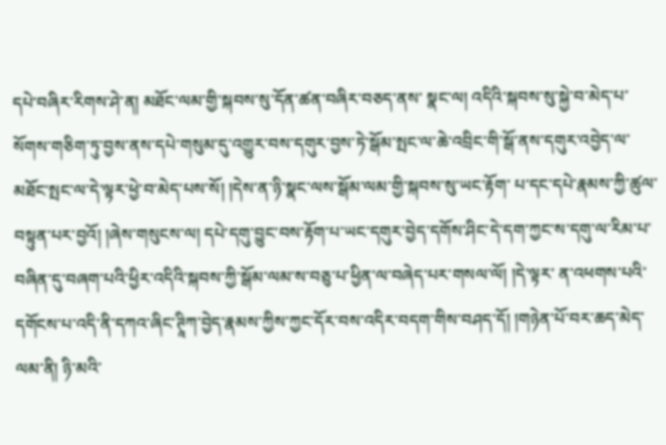དཔེ་བཞིར་རིགས་ཤེ་ན། མཐོང་ལམ་གྱི་སྐབས་སུ་དོན་ཚན་བཞིར་བཅད་ནས་ སྣང་ལ། འདིའི་སྐབས་སུ་སྐྱེ་བ་མེད་པ་སོགས་གཅིག་ཏུ་བྱས་ནས་དཔེ་གསུམ་དུ་འགྱུར་བས་དགུར་བྱས་ཏེ་སྒོམ་སྤང་ལ་ཆེ་འབྲིང་གི་སྒོ་ནས་དགུར་འབྱེད་ལ་མཐོང་སྤང་ལ་དེ་ལྟར་ཕྱེ་བ་མེད་པས་སོ། །དེས་ན་ཉི་སྣང་ལས་སྒོམ་ལམ་གྱི་སྐབས་སུ་ཡང་རྟོག་ པ་དང་དཔེ་རྣམས་ཀྱི་ཚུལ་བསྟུན་པར་བྱའོ། །ཞེས་གསུངས་ལ། དཔེ་དགུ་བྱུང་བས་རྟོག་པ་ཡང་དགུར་བྱེད་དགོས་ཤིང་དེ་དག་ཀྱང་ས་དགུ་ལ་རིམ་པ་བཞིན་དུ་བཞག་པའི་ཕྱིར་འདིའི་སྐབས་ཀྱི་སྒོམ་ལམ་ས་བཅུ་པ་ཕྱིན་ལ་བཞེད་པར་གསལ་ལོ། །དེ་ལྟར་ ན་འཕགས་པའི་དགོངས་པ་འདི་ནི་དཀའ་ཞིང་ཊཱིཀ་བྱེད་རྣམས་ཀྱིས་ཀྱང་དོར་བས་འདིར་བདག་གིས་བཤད་དོ། །གཉེན་པོ་བར་ཆད་མེད་ལམ་ནི། ཉི་མའི་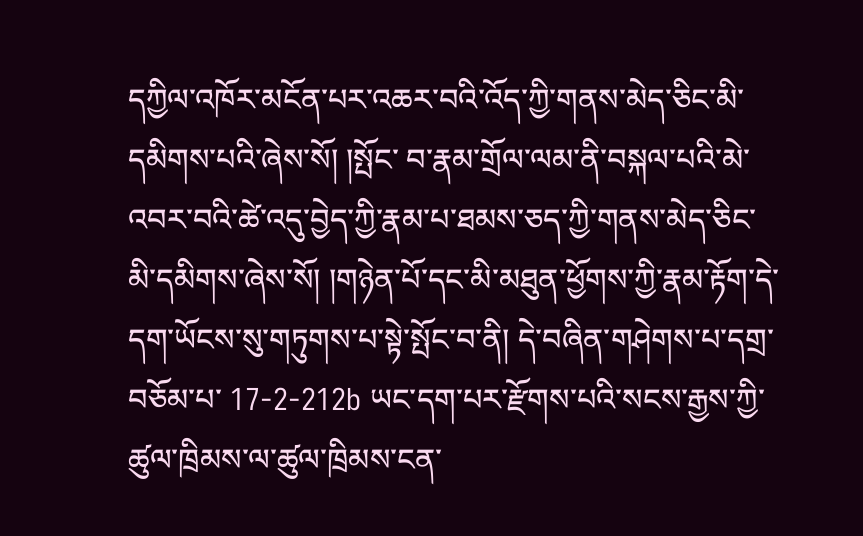དཀྱིལ་འཁོར་མངོན་པར་འཆར་བའི་འོད་ཀྱི་གནས་མེད་ཅིང་མི་དམིགས་པའི་ཞེས་སོ། །སྤོང་ བ་རྣམ་གྲོལ་ལམ་ནི་བསྐལ་པའི་མེ་འབར་བའི་ཚེ་འདུ་བྱེད་ཀྱི་རྣམ་པ་ཐམས་ཅད་ཀྱི་གནས་མེད་ཅིང་མི་དམིགས་ཞེས་སོ། །གཉེན་པོ་དང་མི་མཐུན་ཕྱོགས་ཀྱི་རྣམ་རྟོག་དེ་དག་ཡོངས་སུ་གཏུགས་པ་སྟེ་སྤོང་བ་ནི། དེ་བཞིན་གཤེགས་པ་དགྲ་བཅོམ་པ་ 17-2-212b ཡང་དག་པར་རྫོགས་པའི་སངས་རྒྱས་ཀྱི་ཚུལ་ཁྲིམས་ལ་ཚུལ་ཁྲིམས་ངན་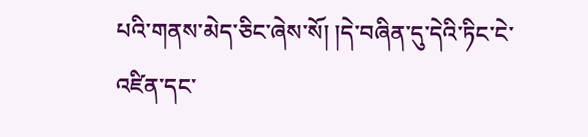པའི་གནས་མེད་ཅིང་ཞེས་སོ། །དེ་བཞིན་དུ་དེའི་ཏིང་ངེ་འཛིན་དང་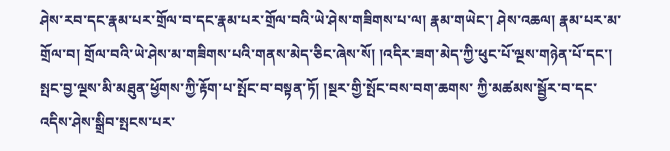ཤེས་རབ་དང་རྣམ་པར་གྲོལ་བ་དང་རྣམ་པར་གྲོལ་བའི་ཡེ་ཤེས་གཟིགས་པ་ལ། རྣམ་གཡེང་། ཤེས་འཆལ། རྣམ་པར་མ་གྲོལ་བ། གྲོལ་བའི་ཡེ་ཤེས་མ་གཟིགས་པའི་གནས་མེད་ཅིང་ཞེས་སོ། །འདིར་ཟག་མེད་ཀྱི་ཕུང་པོ་ལྔས་གཉེན་པོ་དང་། སྤང་བྱ་ལྔས་མི་མཐུན་ཕྱོགས་ཀྱི་རྟོག་པ་སྤོང་བ་བསྟན་ཏོ། །སྔར་གྱི་སྤོང་བས་བག་ཆགས་ ཀྱི་མཚམས་སྦྱོར་བ་དང་འདིས་ཤེས་སྒྲིབ་སྤངས་པར་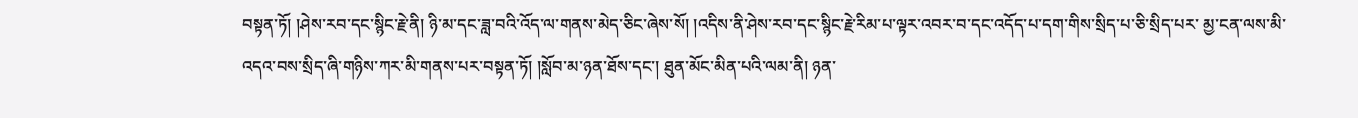བསྟན་ཏོ། །ཤེས་རབ་དང་སྙིང་རྗེ་ནི། ཉི་མ་དང་ཟླ་བའི་འོད་ལ་གནས་མེད་ཅིང་ཞེས་སོ། །འདིས་ནི་ཤེས་རབ་དང་སྙིང་རྗེ་རིམ་པ་ལྟར་འབར་བ་དང་འདོད་པ་དག་གིས་སྲིད་པ་ཅི་སྲིད་པར་ མྱ་ངན་ལས་མི་འདའ་བས་སྲིད་ཞི་གཉིས་ཀར་མི་གནས་པར་བསྟན་ཏོ། །སློབ་མ་ཉན་ཐོས་དང་། ཐུན་མོང་མིན་པའི་ལམ་ནི། ཉན་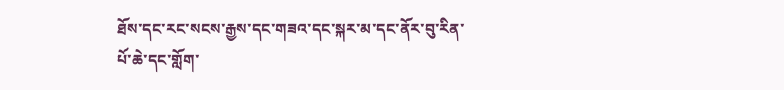ཐོས་དང་རང་སངས་རྒྱས་དང་གཟའ་དང་སྐར་མ་དང་ནོར་བུ་རིན་པོ་ཆེ་དང་གློག་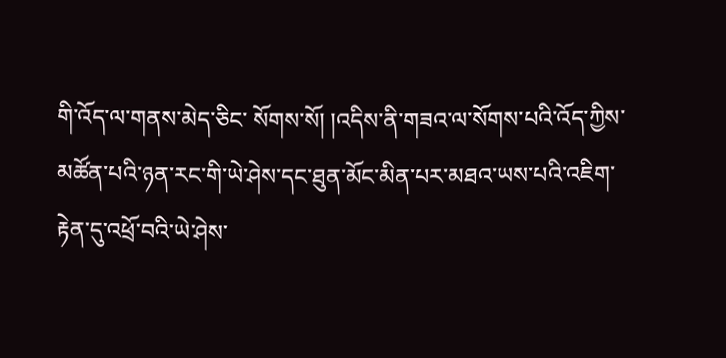གི་འོད་ལ་གནས་མེད་ཅིང་ སོགས་སོ། །འདིས་ནི་གཟའ་ལ་སོགས་པའི་འོད་ཀྱིས་མཚོན་པའི་ཉན་རང་གི་ཡེ་ཤེས་དང་ཐུན་མོང་མིན་པར་མཐའ་ཡས་པའི་འཇིག་རྟེན་དུ་འཕྲོ་བའི་ཡེ་ཤེས་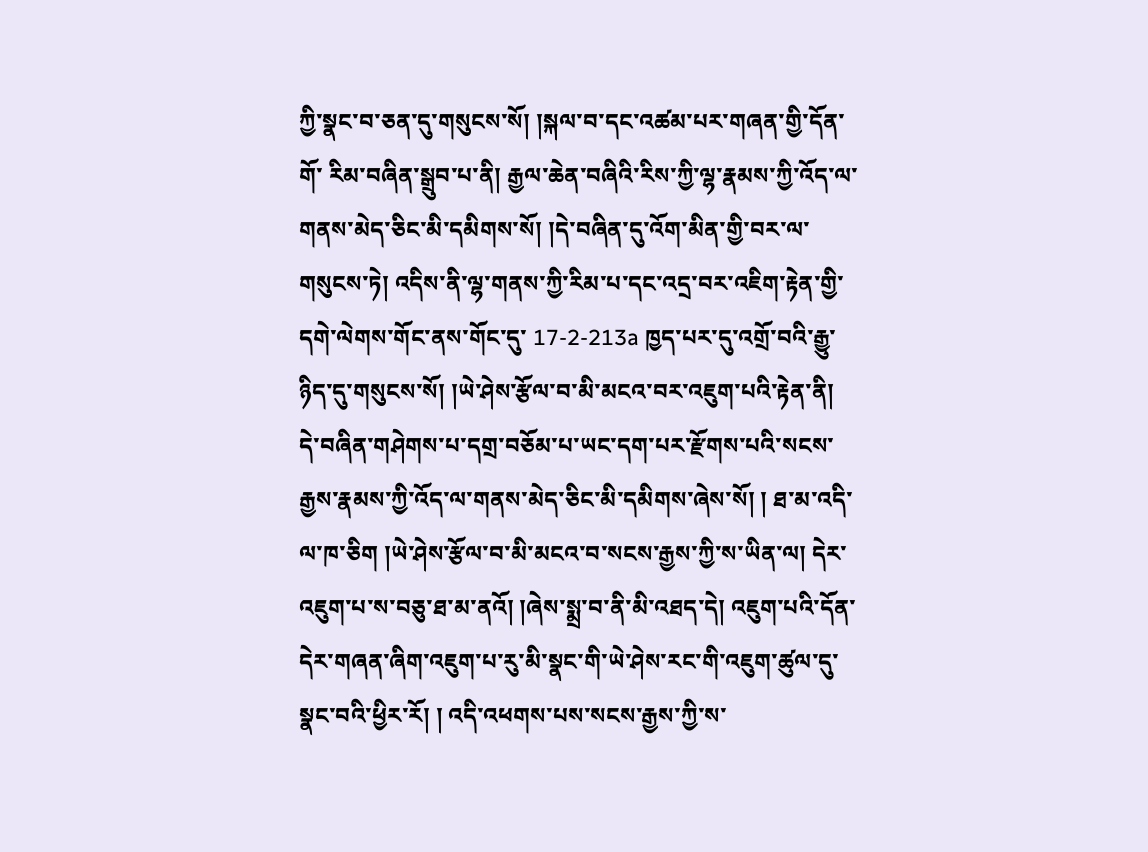ཀྱི་སྣང་བ་ཅན་དུ་གསུངས་སོ། །སྐལ་བ་དང་འཚམ་པར་གཞན་གྱི་དོན་གོ་ རིམ་བཞིན་སྒྲུབ་པ་ནི། རྒྱལ་ཆེན་བཞིའི་རིས་ཀྱི་ལྷ་རྣམས་ཀྱི་འོད་ལ་གནས་མེད་ཅིང་མི་དམིགས་སོ། །དེ་བཞིན་དུ་འོག་མིན་གྱི་བར་ལ་གསུངས་ཏེ། འདིས་ནི་ལྷ་གནས་ཀྱི་རིམ་པ་དང་འདྲ་བར་འཇིག་རྟེན་གྱི་དགེ་ལེགས་གོང་ནས་གོང་དུ་ 17-2-213a ཁྱད་པར་དུ་འགྲོ་བའི་རྒྱུ་ཉིད་དུ་གསུངས་སོ། །ཡེ་ཤེས་རྩོལ་བ་མི་མངའ་བར་འཇུག་པའི་རྟེན་ནི། དེ་བཞིན་གཤེགས་པ་དགྲ་བཅོམ་པ་ཡང་དག་པར་རྫོགས་པའི་སངས་རྒྱས་རྣམས་ཀྱི་འོད་ལ་གནས་མེད་ཅིང་མི་དམིགས་ཞེས་སོ། ། ཐ་མ་འདི་ལ་ཁ་ཅིག །ཡེ་ཤེས་རྩོལ་བ་མི་མངའ་བ་སངས་རྒྱས་ཀྱི་ས་ཡིན་ལ། དེར་འཇུག་པ་ས་བཅུ་ཐ་མ་ནའོ། །ཞེས་སྨྲ་བ་ནི་མི་འཐད་དེ། འཇུག་པའི་དོན་དེར་གཞན་ཞིག་འཇུག་པ་རུ་མི་སྣང་གི་ཡེ་ཤེས་རང་གི་འཇུག་ཚུལ་དུ་སྣང་བའི་ཕྱིར་རོ། ། འདི་འཕགས་པས་སངས་རྒྱས་ཀྱི་ས་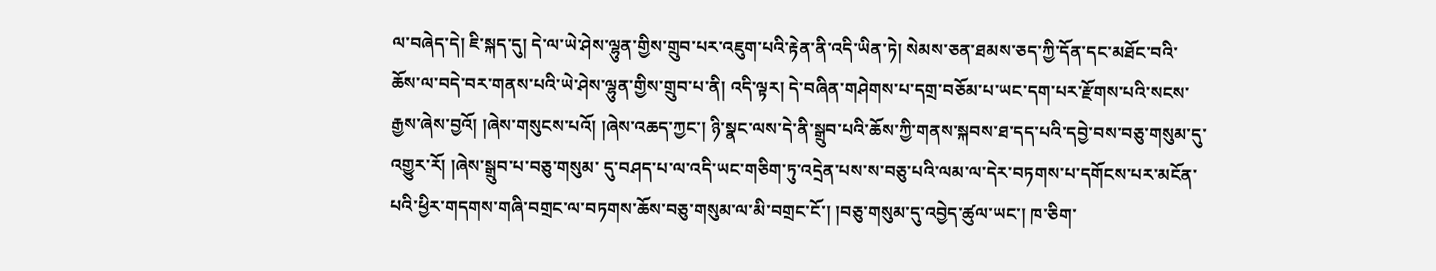ལ་བཞེད་དེ། ཇི་སྐད་དུ། དེ་ལ་ཡེ་ཤེས་ལྷུན་གྱིས་གྲུབ་པར་འཇུག་པའི་རྟེན་ནི་འདི་ཡིན་ཏེ། སེམས་ཅན་ཐམས་ཅད་ཀྱི་དོན་དང་མཐོང་བའི་ཆོས་ལ་བདེ་བར་གནས་པའི་ཡེ་ཤེས་ལྷུན་གྱིས་གྲུབ་པ་ནི། འདི་ལྟར། དེ་བཞིན་གཤེགས་པ་དགྲ་བཅོམ་པ་ཡང་དག་པར་རྫོགས་པའི་སངས་རྒྱས་ཞེས་བྱའོ། །ཞེས་གསུངས་པའོ། །ཞེས་འཆད་ཀྱང་། ཉི་སྣང་ལས་དེ་ནི་སྒྲུབ་པའི་ཆོས་ཀྱི་གནས་སྐབས་ཐ་དད་པའི་དབྱེ་བས་བཅུ་གསུམ་དུ་འགྱུར་རོ། །ཞེས་སྒྲུབ་པ་བཅུ་གསུམ་ དུ་བཤད་པ་ལ་འདི་ཡང་གཅིག་ཏུ་འདྲེན་པས་ས་བཅུ་པའི་ལམ་ལ་དེར་བཏགས་པ་དགོངས་པར་མངོན་པའི་ཕྱིར་གདགས་གཞི་བགྲང་ལ་བཏགས་ཆོས་བཅུ་གསུམ་ལ་མི་བགྲང་ངོ་། །བཅུ་གསུམ་དུ་འབྱེད་ཚུལ་ཡང་། ཁ་ཅིག་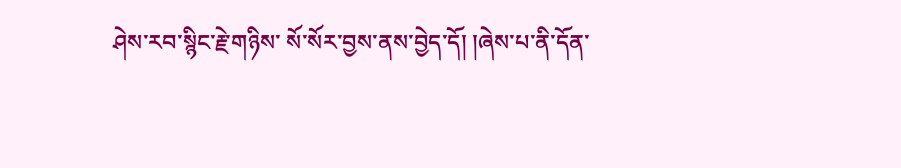ཤེས་རབ་སྙིང་རྗེ་གཉིས་ སོ་སོར་བྱས་ནས་བྱེད་དོ། །ཞེས་པ་ནི་དོན་